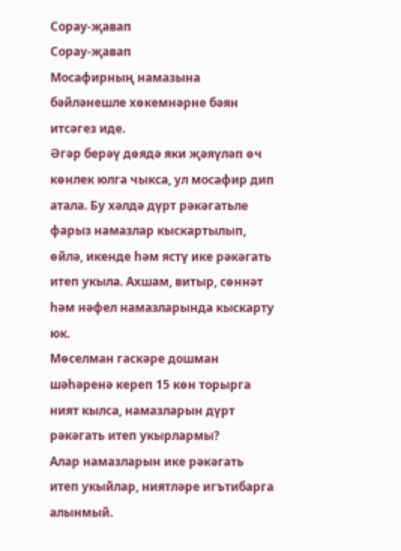Сорау-җавап
Сорау-җавап
Мосафирның намазына бәйләнешле хөкемнәрне бәян итсәгез иде.
Әгәр берәү дөядә яки җәяүләп өч көнлек юлга чыкса, ул мосафир дип атала. Бу хәлдә дүрт рәкәгатьле фарыз намазлар кыскартылып, өйлә, икенде һәм ястү ике рәкәгать итеп укыла. Ахшам, витыр, сөннәт һәм нәфел намазларында кыскарту юк.
Мөселман гаскәре дошман шәһәренә кереп 15 көн торырга ният кылса, намазларын дүрт рәкәгать итеп укырлармы?
Алар намазларын ике рәкәгать итеп укыйлар, ниятләре игътибарга алынмый.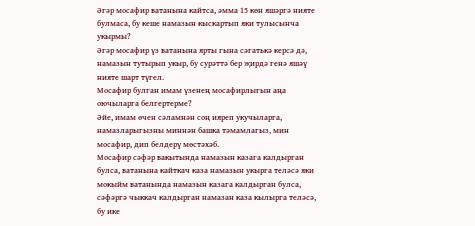Әгәр мосафир ватанына кайтса, әмма 15 көн яшәргә нияте булмаса, бу кеше намазын кыскартып яки тулысынча укырмы?
Әгәр мосафир үз ватанына ярты гына сәгатькә керсә дә, намазын тутырып укыр, бу сурәттә бер җирдә генә яшәү нияте шарт түгел.
Мосафир булган имам үзенең мосафирлыгын аңа оючыларга белгертерме?
Әйе, имам өчен сәламнән соң ияреп укучыларга, намазларыгызны миннән башка тәмамлагыз, мин мосафир, дип белдерү мөстәхәб.
Мосафир сәфәр вакытында намазын казага калдырган булса, ватанына кайткач каза намазын укырга теләсә яки мокыйм ватанында намазын казага калдырган булса, сәфәргә чыккач калдырган намазан каза кылырга теләсә, бу ике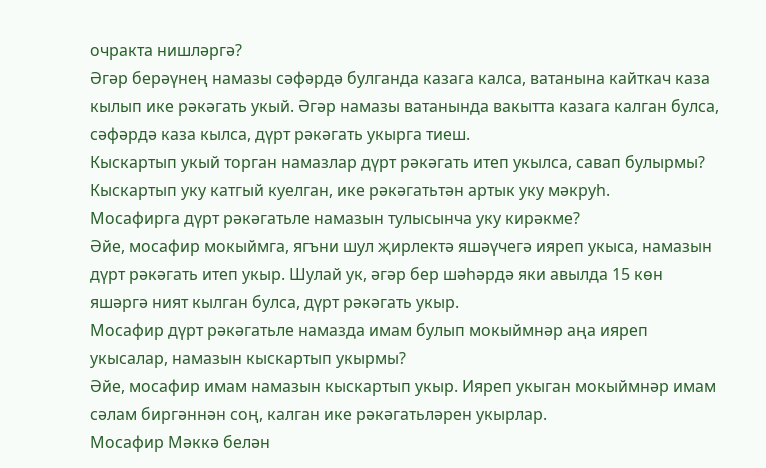очракта нишләргә?
Әгәр берәүнең намазы сәфәрдә булганда казага калса, ватанына кайткач каза кылып ике рәкәгать укый. Әгәр намазы ватанында вакытта казага калган булса, сәфәрдә каза кылса, дүрт рәкәгать укырга тиеш.
Кыскартып укый торган намазлар дүрт рәкәгать итеп укылса, савап булырмы?
Кыскартып уку катгый куелган, ике рәкәгатьтән артык уку мәкруһ.
Мосафирга дүрт рәкәгатьле намазын тулысынча уку кирәкме?
Әйе, мосафир мокыймга, ягъни шул җирлектә яшәүчегә ияреп укыса, намазын дүрт рәкәгать итеп укыр. Шулай ук, әгәр бер шәһәрдә яки авылда 15 көн яшәргә ният кылган булса, дүрт рәкәгать укыр.
Мосафир дүрт рәкәгатьле намазда имам булып мокыймнәр аңа ияреп укысалар, намазын кыскартып укырмы?
Әйе, мосафир имам намазын кыскартып укыр. Ияреп укыган мокыймнәр имам сәлам биргәннән соң, калган ике рәкәгатьләрен укырлар.
Мосафир Мәккә белән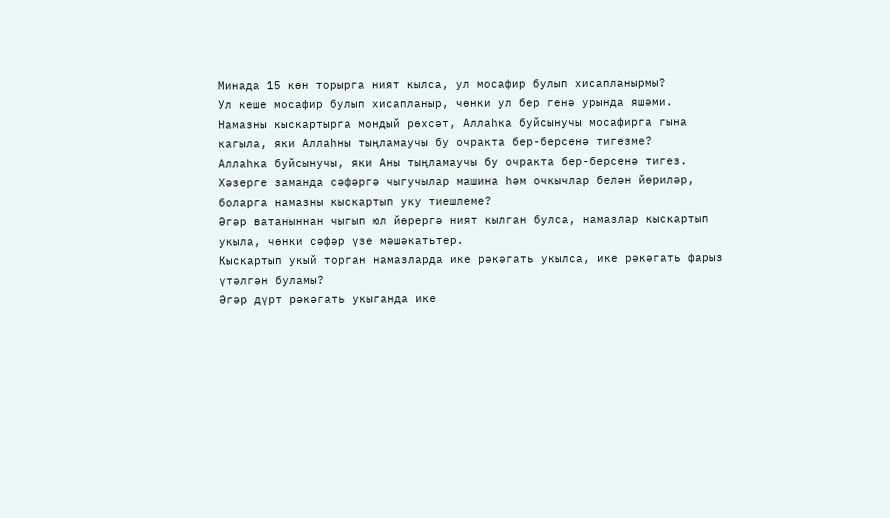Минада 15 көн торырга ният кылса, ул мосафир булып хисапланырмы?
Ул кеше мосафир булып хисапланыр, чөнки ул бер генә урында яшәми.
Намазны кыскартырга мондый рөхсәт, Аллаһка буйсынучы мосафирга гына кагыла, яки Аллаһны тыңламаучы бу очракта бер-берсенә тигезме?
Аллаһка буйсынучы, яки Аны тыңламаучы бу очракта бер-берсенә тигез.
Хәзерге заманда сәфәргә чыгучылар машина һәм очкычлар белән йөриләр, боларга намазны кыскартып уку тиешлеме?
Әгәр ватаныннан чыгып юл йөрергә ният кылган булса, намазлар кыскартып укыла, чөнки сәфәр үзе мәшәкатьтер.
Кыскартып укый торган намазларда ике рәкәгать укылса, ике рәкәгать фарыз үтәлгән буламы?
Әгәр дүрт рәкәгать укыганда ике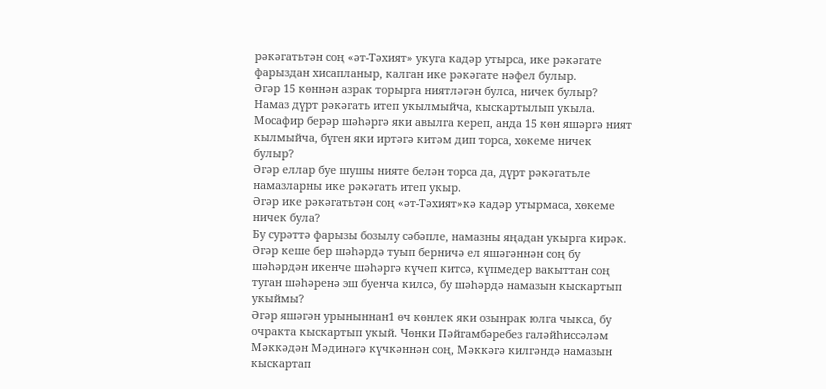рәкәгатьтән соң «әт-Тәхият» укуга кадәр утырса, ике рәкәгате фарыздан хисапланыр, калган ике рәкәгате нәфел булыр.
Әгәр 15 көннән азрак торырга ниятләгән булса, ничек булыр?
Намаз дүрт рәкәгать итеп укылмыйча, кыскартылып укыла.
Мосафир берәр шәһәргә яки авылга кереп, анда 15 көн яшәргә ният кылмыйча, бүген яки иртәгә китәм дип торса, хөкеме ничек булыр?
Әгәр еллар буе шушы нияте белән торса да, дүрт рәкәгатьле намазларны ике рәкәгать итеп укыр.
Әгәр ике рәкәгатьтән соң «әт-Тәхият»кә кадәр утырмаса, хөкеме ничек була?
Бу сурәттә фарызы бозылу сәбәпле, намазны яңадан укырга кирәк.
Әгәр кеше бер шәһәрдә туып берничә ел яшәгәннән соң бу шәһәрдән икенче шәһәргә күчеп китсә, күпмедер вакыттан соң туган шәһәренә эш буенча килсә, бу шәһәрдә намазын кыскартып укыймы?
Әгәр яшәгән урыныннан1 өч көнлек яки озынрак юлга чыкса, бу очракта кыскартып укый. Чөнки Пәйгамбәребез галәйһиссәләм Мәккәдән Мәдинәгә күчкәннән соң, Мәккәгә килгәндә намазын кыскартап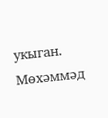укыган.
Мөхәммәд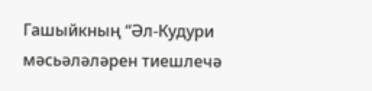Гашыйкның “Әл-Кудури мәсьәләләрен тиешлечә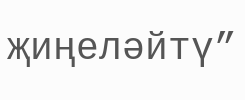җиңеләйтү”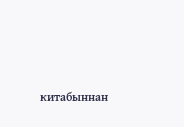китабыннан